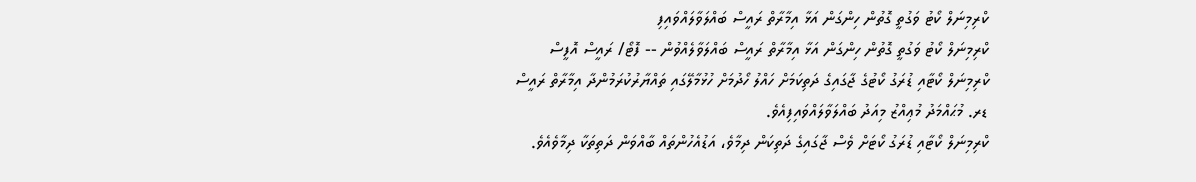ކްރިމިނަލް ކޯޓު ވަގުތީ ގޮތުން ހިންގަން އަޅާ އިމާރާތް ރައީސް ބައްލަވާލައްވައިފި
ކްރިމިނަލް ކޯޓު ވަގުތީ ގޮތުން ހިންގަން އަޅާ އިމާރާތް ރައީސް ބައްލަވާލެއްވުން -- ފޮޓޯ/ ރައީސް އޮފީސް
ކްރިމިނަލް ކޯޓާއި ޑުރަގު ކޯޓުގެ ޖާގައިގެ ދަތިކަމަށް ހައްލު ހޯދުމަށް ހުޅުމާލޭގައި ތައްޔާރުކުރަމުންދާ އިމާރާތް ރައީސް ޑރ. މުޙައްމަދު މުޢިއްޒު މިއަދު ބައްލަވާލައްވައިފިއެވެ.
ކްރިމިނަލް ކޯޓާއި ޑުރަގު ކޯޓަށް ވެސް ޖާގައިގެ ދަތިކަން ދިމާވެ، އަޑުއެހުންތައް ބާއްވަން ދަތިތަކާ ދިމާވެއެވެ.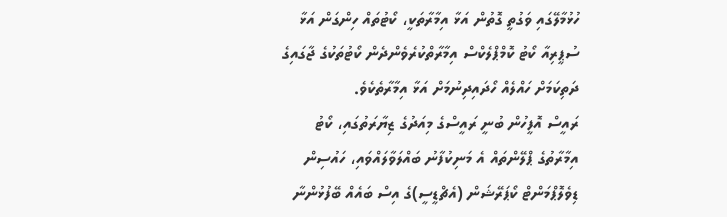ހުޅުމާލޭގައި ވަގުތީ ގޮތުން އަޅާ އިމާރާތަކީ، ކޯޓުތައް ހިންގަން އަޅާ ސުޕީރިއާ ކޯޓު ކޮމްޕްލެކްސް އިމާރާތްކުރެވެންދެން ކޯޓުތަކުގެ ޖާގައިގެ ދަތިކަމަށް ހައްލެއް ހޯދައިދިނުމަށް އަޅާ އިމާރާތެކެވެ.
ރައީސް އޮފީހުން ބުނީ ރައީސްގެ މިއަދުގެ ޒިޔާރަތުގައި، ކޯޓު އިމާރާތުގެ ޕްލޭންތައް އެ މަނިކުފާނު ބައްލަވާލައްވައި، ހައުސިން ޑިވެލޮޕްމަންޓް ކޯޕަރޭޝަން (އެޗްޑީސީ)ގެ އިސް ބައެއް ބޭފުޅުންނާ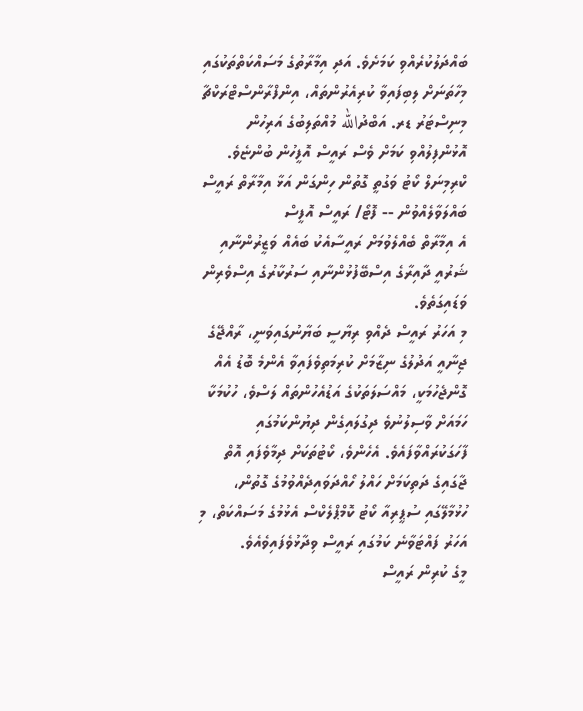ބައްދަލުކުރެއްވި ކަމަށެވެ. އަދި އިމާރާތުގެ މަސައްކަތްތަކުގައި މިހާތަނަށް ލިބިފައިވާ ކުރިއެރުންތައް، އިންފްރާންސްޓްރަކްޗާ މިނިސްޓަރު ޑރ. އަބްދުالله މުއްތަލިބުގެ އަރިހުން އޮޅުންފިލުއްވި ކަމަށް ވެސް ރައީސް އޮފީހުން ބުންޏެވެ.
ކްރިމިނަލް ކޯޓު ވަގުތީ ގޮތުން ހިންގަން އަޅާ އިމާރާތް ރައީސް ބައްލަވާލެއްވުން -- ފޮޓޯ/ ރައީސް އޮފީސް
އެ އިމާރާތް ބެއްލެވުމަށް ރައީސާއެކު ބައެއް ވަޒީރުންނާއި ޝަރުއީ ދާއިރާގެ އިސްބޭފުޅުންނާއި ސަރުކާރުގެ އިސްވެރިން ވަޑައިގަތެވެ.
މި އަހަރު ރައީސް ދެއްވި ރިޔާސީ ބަޔާނުގައިވަނީ، ރާއްޖޭގެ ޖިނާއީ އަދުލުގެ ނިޒާމަށް ކުރިމަތިވެފައިވާ އެންމެ ބޮޑު އެއް ގޮންޖެހުމަކީ، މައްސަލަތަކުގެ އަޑުއެހުންތައް ލަސްވެ، ހުކުމަކާ ހަމައަށް ވާސިލުނުވެ ދިގުލައިގެން ދިޔުންކަމުގައި ފާހަގަކުރައްވާފައެވެ. އެހެންވެ، ކޯޓުތަކަށް ދިމާވެފައި އޮތް ޖާގައިގެ ދަތިކަމަށް ހައްލު ހޯއްދަވައިދެއްވުމުގެ ގޮތުން، ހުޅުމާލޭގައި ސުޕީރިއާ ކޯޓު ކޮމްޕްލެކްސް އެޅުމުގެ މަސައްކަތް، މި އަހަރު ފައްޓަވާނެ ކަމުގައި ރައީސް ވިދާޅުވެފައިވެއެވެ.
މީގެ ކުރިން ރައީސް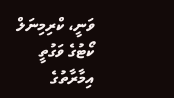ވަނީ، ކްރިމިނަލް ކޯޓުގެ ވަގުތީ އިމާރާތުގެ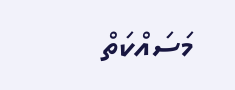މަސައްކަތް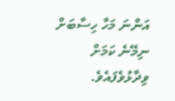އަންނަ މަހާ ހިސާބަށް ނިމޭނެ ކަމަށް ވިދާޅުވެފައެވެ.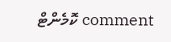comment ކޮމެންޓް